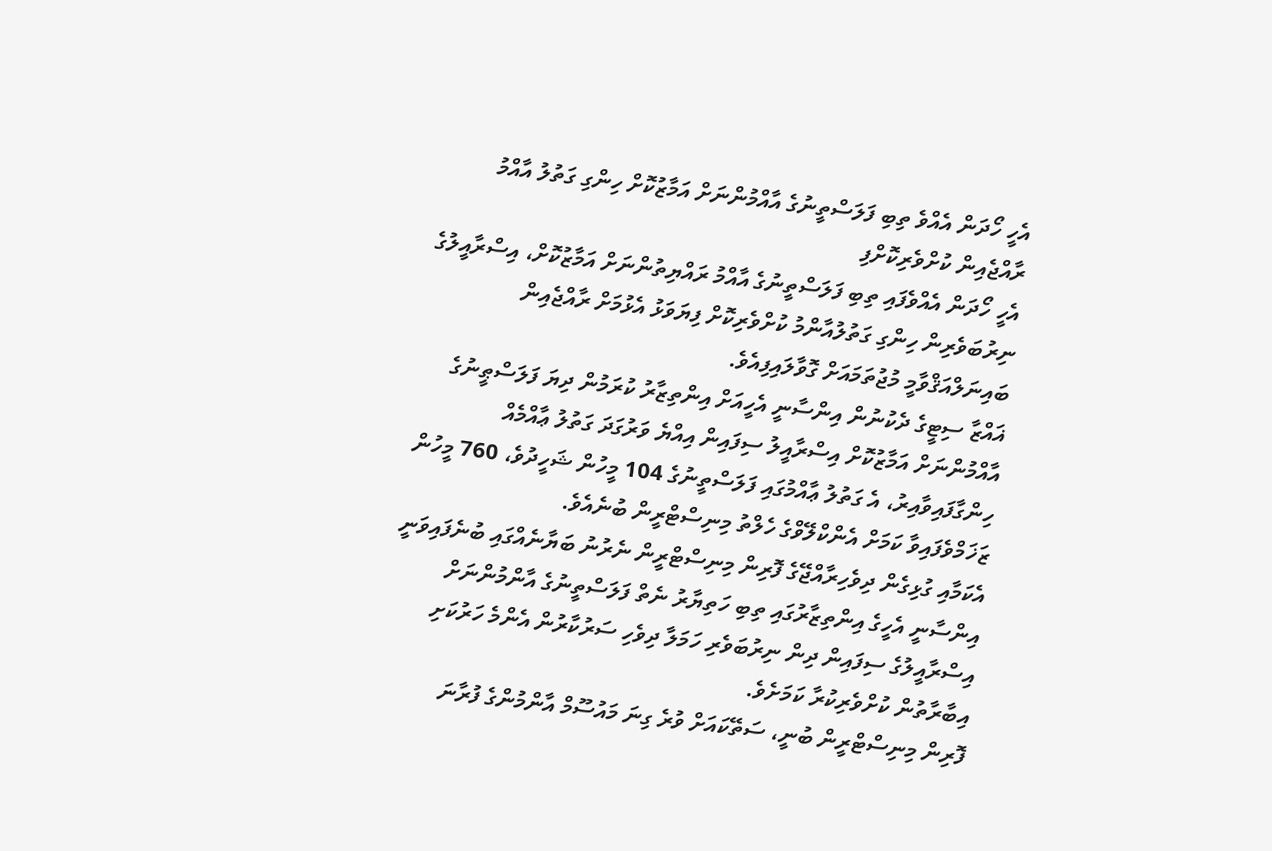އެހީ ހޯދަން އެއްވެ ތިބި ފަލަސްތީނުގެ އާއްމުންނަށް އަމާޒުކޮށް ހިންގި ގަތުލު އާއްމު ރާއްޖެއިން ކުށްވެރިކޮށްފި
އެހީ ހޯދަން އެއްވެފައި ތިބި ފަލަސްތީނުގެ އާއްމު ރައްޔިތުންނަށް އަމާޒުކޮށް، އިސްރާއީލުގެ ނިރުބަވެރިން ހިންގި ގަތުލުއާންމު ކުށްވެރިކޮށް ފިޔަވަޅު އެޅުމަށް ރާއްޖެއިން ބައިނަލްއަޤްވާމީ މުޖުތަމައަށް ގޮވާލައިފިއެވެ.
ޣައްޒާ ސިޓީގެ ދެކުނުން އިންސާނީ އެހީއަށް އިންތިޒާރު ކުރަމުން ދިޔަ ފަލަސްޠީނުގެ އާއްމުންނަށް އަމާޒުކޮށް އިސްރާއީލު ސިފައިން އިއްޔެ ވަރުގަދަ ގަތުލު ޢާއްމެއް ހިންގާފައިވާއިރު، އެ ގަތުލު ޢާއްމުގައި ފަލަސްތީނުގެ 104 މީހުން ޝަހީދުވެ، 760 މީހުން ޒަޚަމްވެފައިވާ ކަމަށް އެންކްލޭވްގެ ހެލްތު މިނިސްޓްރީން ބުނެއެވެ.
އެކަމާއި ގުޅިގެން ދިވެހިރާއްޖޭގެ ފޮރިން މިނިސްޓްރީން ނެރުނު ބަޔާނެއްގައި ބުނެފައިވަނީ އިންސާނީ އެހީގެ އިންތިޒާރުގައި ތިބި ހަތިޔާރު ނެތް ފަލަސްތީނުގެ އާންމުންނަށް އިސްރާއީލުގެ ސިފައިން ދިން ނިރުބަވެރި ހަމަލާ ދިވެހި ސަރުކާރުން އެންމެ ހަރުކަށި އިބާރާތުން ކުށްވެރިކުރާ ކަމަށެވެ.
ފޮރިން މިނިސްޓްރީން ބުނީ، ސަތޭކައަށް ވުރެ ގިނަ މައުސޫމް އާންމުންގެ ފުރާނަ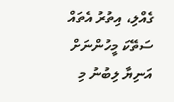ގެއްލި، އިތުރު އެތައް ސަތޭކަ މީހުންނަށް އަނިޔާ ލިބުނު މި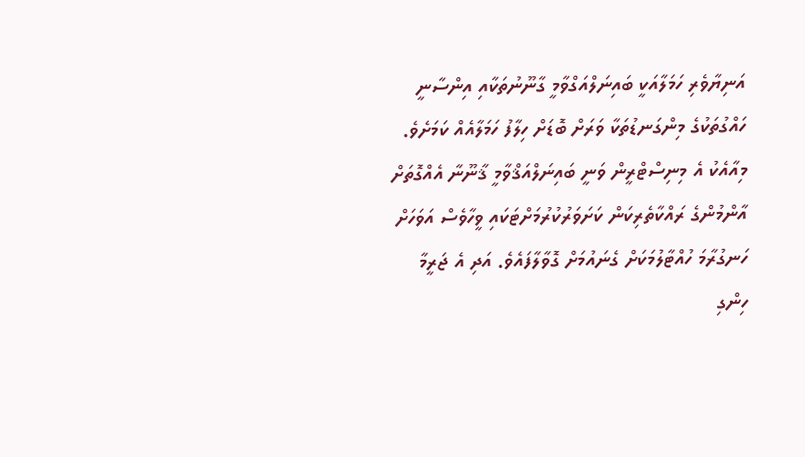އަނިޔާވެރި ހަމަލާއަކީ ބައިނަލްއަގްވާމީ ގާނޫނުތަކާއި އިންސާނީ ހައްގުތަކުގެ މިންގަނޑުތަކާ ވަރަށް ބޮޑަށް ހިލާފު ހަމަލާއެއް ކަމަށެވެ.
މިއާއެކު އެ މިނިސްޓްރީން ވަނީ ބައިނަލްއަޤްވާމީ ޤާނޫނާ އެއްގޮތަށް އާންމުންގެ ރައްކާތެރިކަން ކަށަވަރުކުރުމަށްޓަކައި ވީހާވެސް އަވަހަށް ހަނގުރާމަ ހުއްޓާލުމަކަށް ގެނައުމަށް ގޮވާލާފައެވެ. އަދި އެ ޖަރީމާ ހިންގި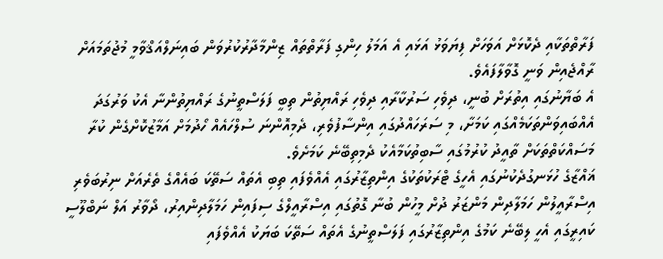ފަރާތްތަކާއި ދެކޮޅަށް އަވަހަށް ފިޔަވަޅު އަޅައި އެ އަމަލު ހިންގި ފަރާތްތައް ޒިންމާދާރުކުރުވަން ބައިނަލްއަޤްވާމީ މުޖުތަމައަށް ރާއްޖެއިން ވަނީ ގޮވާލާފައެވެ.
އެ ބަޔާނުގައި އިތުރަށް ބުނީ، ދިވެހި ސަރުކާރާއި ދިވެހި ރައްޔިތުން ތިބީ ފަލަސްތީނުގެ ރައްޔިތުންނާ އެކު ވަރުގަދަ އެއްބައިވަންތަކަމެއްގައި ކަމަށާ، މި ސަރަހައްދުގައި އިންސާފުވެރި، ދެމިއޮންނަ ސުލްހައެއް ހޯދުމަށް އަމާޒުކޮށްގެން ކުރާ މަސައްކަތްތަކަށް ތާއީދު ކުރުމުގައި ސާބިތުކަމާއެކު ދެމިތިބޭނެ ކަމަށެވެ.
ޣައްޒާގެ ހުޅަނގުދެކުނުގައި އެހީގެ ޓްރަކުތަކުގެ އިންތިޒާރުގައި އެއްވެފައި ތިބި އެތައް ސަތޭކަ ބައެއްގެ ތެރެއަށް ނިރުބަވެރި އިސްރާއީލުން ހަމަލާދިން މަންޒަރު ދުށް މީހުން ބުނާ ގޮތުގައި އިސްރާއީލްގެ ސިފައިން ހަމަލާދިންއިރު، ދޯވާރު އަލް ނަބްލޫސީ ކައިރީގައި އެހީ ލިބޭނެ ކަމުގެ އިންތިޒާރުގައި ފަލަސްތީނުގެ އެތައް ސަތޭކަ ބަޔަކު އެއްވެފައި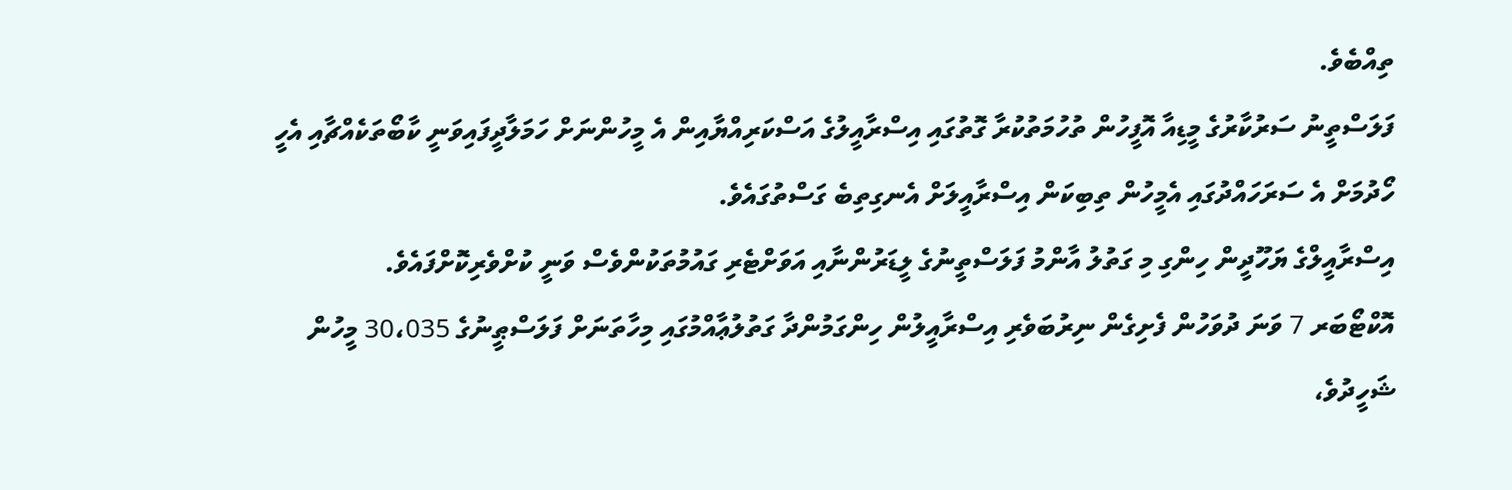ތިއްބެވެ.
ފަލަސްތީނު ސަރުކާރުގެ މީޑިއާ އޮފީހުން ތުހުމަތުކުރާ ގޮތުގައި އިސްރާއީލުގެ އަސްކަރިއްޔާއިން އެ މީހުންނަށް ހަމަލާދީފައިވަނީ ކާބޯތަކެއްޗާއި އެހީ ހޯދުމަށް އެ ސަރަހައްދުގައި އެމީހުން ތިބިކަން އިސްރާއީލަށް އެނގިތިބެ ގަސްތުގައެވެ.
އިސްރާއީލްގެ ޔަހޫދީން ހިންގި މި ގަތުލު އާންމު ފަލަސްތީނުގެ ލީޑަރުންނާއި އަވަށްޓެރި ގައުމުތަކުންވެސް ވަނީ ކުށްވެރިކޮށްފައެވެ.
އޮކްޓޯބަރ 7 ވަނަ ދުވަހުން ފެށިގެން ނިރުބަވެރި އިސްރާއީލުން ހިންގަމުންދާ ގަތުލުޢާއްމުގައި މިހާތަނަށް ފަލަސްޠީނުގެ 30،035 މީހުން ޝަހީދުވެ،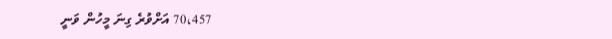70،457 އަށްވުރެ ގިނަ މީހުން ވަނީ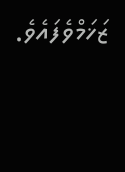ޒަޚަމްވެފައެވެ.